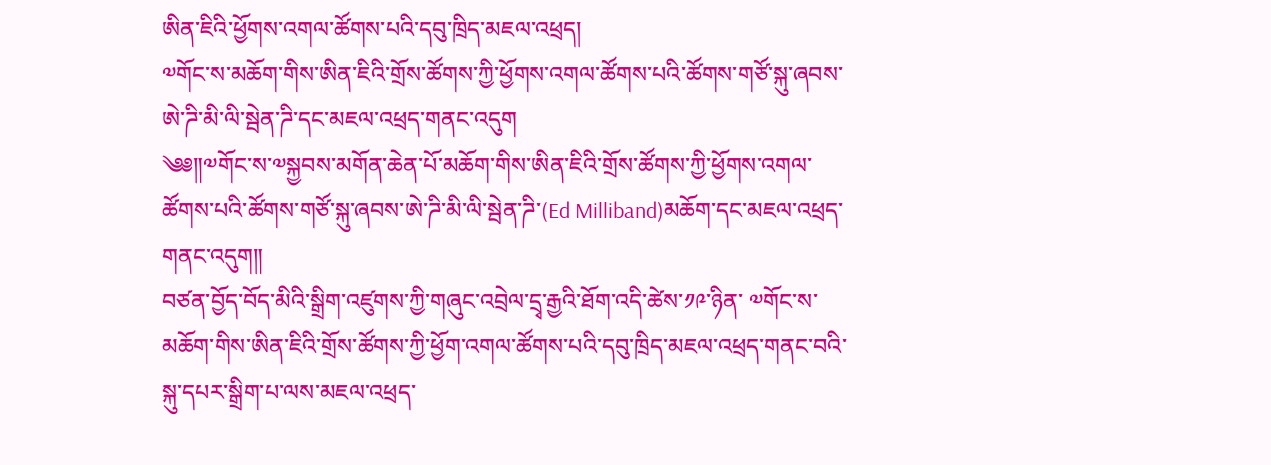ཨིན་ཇིའི་ཕྱོགས་འགལ་ཚོགས་པའི་དབུ་ཁྲིད་མཇལ་འཕྲད།
༧གོང་ས་མཆོག་གིས་ཨིན་ཇིའི་གྲོས་ཚོགས་ཀྱི་ཕྱོགས་འགལ་ཚོགས་པའི་ཚོགས་གཙོ་སྐུ་ཞབས་ཨེ་ཌི་མི་ལི་སྦེན་ཌི་དང་མཇལ་འཕྲད་གནང་འདུག
༄༅༎༧གོང་ས་༧སྐྱབས་མགོན་ཆེན་པོ་མཆོག་གིས་ཨིན་ཇིའི་གྲོས་ཚོགས་ཀྱི་ཕྱོགས་འགལ་ཚོགས་པའི་ཚོགས་གཙོ་སྐུ་ཞབས་ཨེ་ཌི་མི་ལི་སྦེན་ཌི་(Ed Milliband)མཆོག་དང་མཇལ་འཕྲད་གནང་འདུག༎
བཙན་བྱོད་བོད་མིའི་སྒྲིག་འཛུགས་ཀྱི་གཞུང་འབྲེལ་དྲྭ་རྒྱའི་ཐོག་འདི་ཚེས་༡༩་ཉིན་ ༧གོང་ས་མཆོག་གིས་ཨིན་ཇིའི་གྲོས་ཚོགས་ཀྱི་ཕྱོག་འགལ་ཚོགས་པའི་དབུ་ཁྲིད་མཇལ་འཕྲད་གནང་བའི་སྐུ་དཔར་སྒྲིག་པ་ལས་མཇལ་འཕྲད་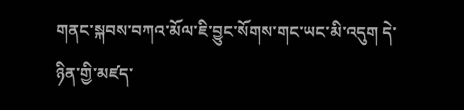གནང་སྐབས་བཀའ་མོལ་ཇི་བྱུང་སོགས་གང་ཡང་མི་འདུག དེ་ཉིན་གྱི་མཛད་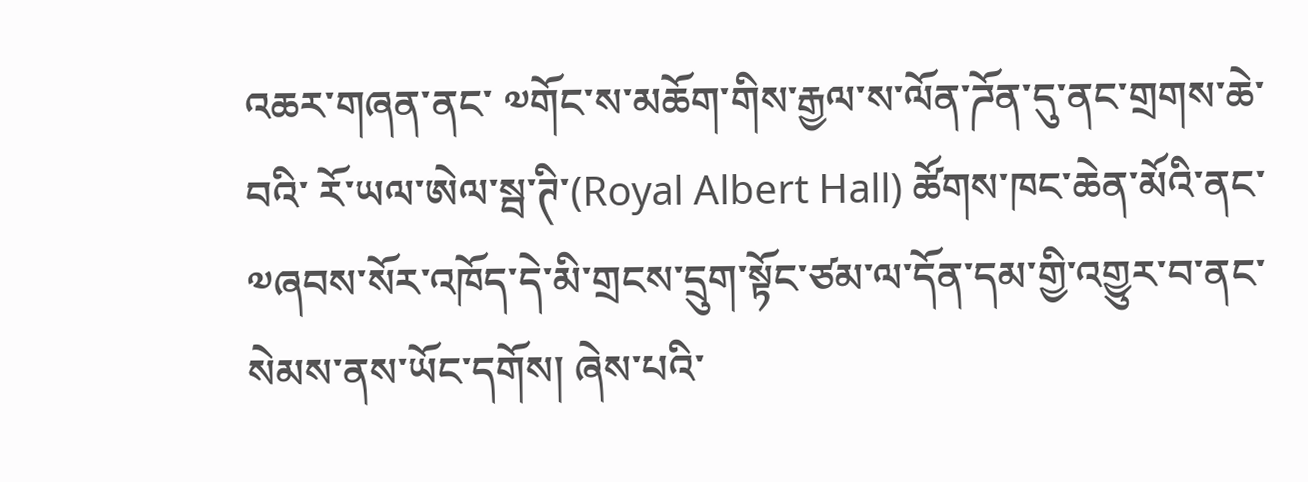འཆར་གཞན་ནང་ ༧གོང་ས་མཆོག་གིས་རྒྱལ་ས་ལོན་ཌོན་དུ་ནང་གྲགས་ཆེ་བའི་ རོ་ཡལ་ཨེལ་སྦ་ཊི་(Royal Albert Hall) ཚོགས་ཁང་ཆེན་མོའི་ནང་༧ཞབས་སོར་འཁོད་དེ་མི་གྲངས་དྲུག་སྟོང་ཙམ་ལ་དོན་དམ་གྱི་འགྱུར་བ་ནང་སེམས་ནས་ཡོང་དགོས། ཞེས་པའི་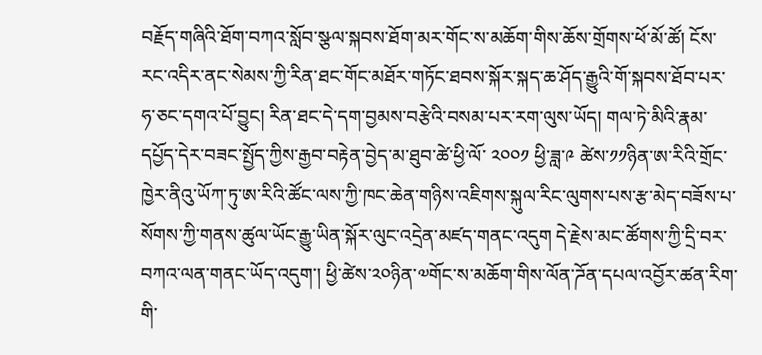བརྗོད་གཞིའི་ཐོག་བཀའ་སློབ་སྩལ་སྐབས་ཐོག་མར་གོང་ས་མཆོག་གིས་ཆོས་གྲོགས་ཕོ་མོ་ཚོ། ངོས་རང་འདིར་ནང་སེམས་ཀྱི་རིན་ཐང་གོང་མཐོར་གཏོང་ཐབས་སྐོར་སྐད་ཆ་ཤོད་རྒྱུའི་གོ་སྐབས་ཐོབ་པར་ཧ་ཅང་དགའ་པོ་བྱུང། རིན་ཐང་དེ་དག་བྱམས་བརྩེའི་བསམ་པར་རག་ལུས་ཡོད། གལ་ཏེ་མིའི་རྣམ་དཔྱོད་དེར་བཟང་སྤྱོད་ཀྱིས་རྒྱབ་བརྟེན་བྱེད་མ་ཐུབ་ཚེ་ཕྱི་ལོ་ ༢༠༠༡ ཕྱི་ཟླ་༩ ཚེས་༡༡ཉིན་ཨ་རིའི་གྲོང་ཁྱེར་ནིའུ་ཡོཀ་ཏུ་ཨ་རིའི་ཚོང་ལས་ཀྱི་ཁང་ཆེན་གཉིས་འཇིགས་སྐུལ་རིང་ལུགས་པས་རྩ་མེད་བཟོས་པ་སོགས་ཀྱི་གནས་ཚུལ་ཡོང་རྒྱུ་ཡིན་སྐོར་ལུང་འདྲེན་མཛད་གནང་འདུག དེ་རྗེས་མང་ཚོགས་ཀྱི་དྲི་བར་བཀའ་ལན་གནང་ཡོད་འདུག་། ཕྱི་ཚེས་༢༠ཉིན་༧གོང་ས་མཆོག་གིས་ལོན་ཌོན་དཔལ་འབྱོར་ཚན་རིག་གི་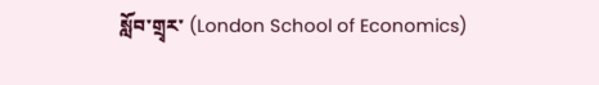སློབ་གྲྭར་ (London School of Economics)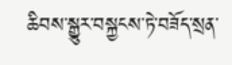ཆིབས་སྒྱུར་བསྐྱངས་ཏེ་བཟོད་སྲན་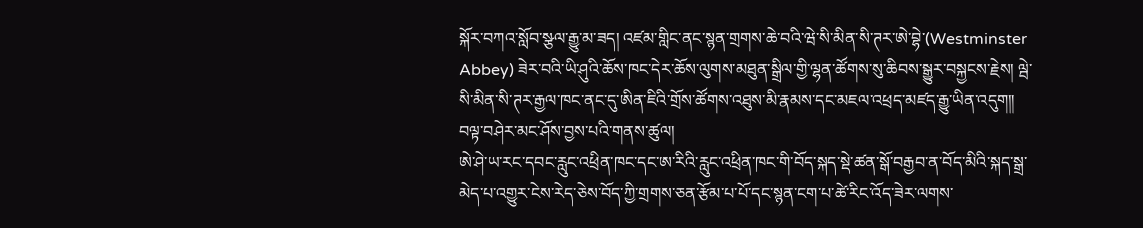སྐོར་བཀའ་སློབ་སྩལ་རྒྱུ་མ་ཟད། འཛམ་གླིང་ནང་སྙན་གྲགས་ཆེ་བའི་ཝེ་སི་མིན་སི་ཊར་ཨེ་བྷེ་(Westminster Abbey) ཟེར་བའི་ཡི་ཤུའི་ཆོས་ཁང་དེར་ཆོས་ལུགས་མཐུན་སྒྲིལ་གྱི་ལྷན་ཚོགས་སུ་ཆིབས་སྒྱུར་བསྐྱངས་རྗེས། ལྦེ་སི་མིན་སི་ཊར་རྒྱལ་ཁང་ནང་དུ་ཨིན་ཇིའི་གྲོས་ཚོགས་འཐུས་མི་རྣམས་དང་མཇལ་འཕྲད་མཛད་རྒྱུ་ཡིན་འདུག༎
བལྟ་བཤེར་མང་ཤོས་བྱས་པའི་གནས་ཚུལ།
ཨེ་ཤེ་ཡ་རང་དབང་རླུང་འཕྲིན་ཁང་དང་ཨ་རིའི་རླུང་འཕྲིན་ཁང་གི་བོད་སྐད་སྡེ་ཚན་སྒོ་བརྒྱབ་ན་བོད་མིའི་སྐད་སྒྲ་མེད་པ་འགྱུར་ངེས་རེད་ཅེས་བོད་ཀྱི་གྲགས་ཅན་རྩོམ་པ་པོ་དང་སྙན་ངག་པ་ཚེ་རིང་འོད་ཟེར་ལགས་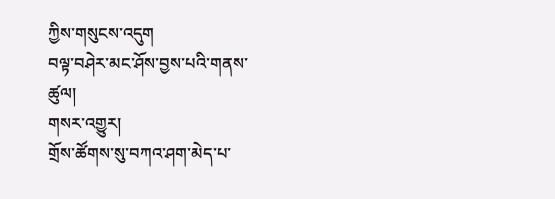ཀྱིས་གསུངས་འདུག
བལྟ་བཤེར་མང་ཤོས་བྱས་པའི་གནས་ཚུལ།
གསར་འགྱུར།
གྲོས་ཚོགས་སུ་བཀའ་ཤག་མེད་པ་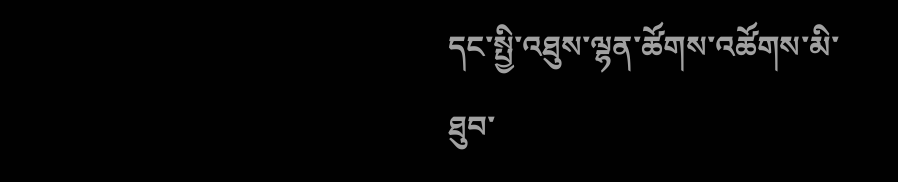དང་སྤྱི་འཐུས་ལྷན་ཚོགས་འཚོགས་མི་ཐུབ་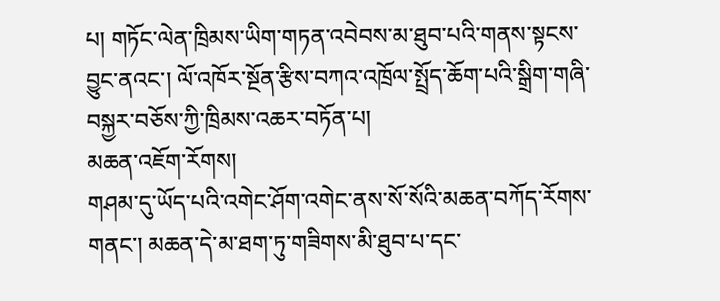པ། གཏོང་ལེན་ཁྲིམས་ཡིག་གཏན་འབེབས་མ་ཐུབ་པའི་གནས་སྟངས་བྱུང་ནའང་། ལོ་འཁོར་སྔོན་རྩིས་བཀའ་འཁྲོལ་སྤྲོད་ཆོག་པའི་སྒྲིག་གཞི་བསྐྱར་བཅོས་ཀྱི་ཁྲིམས་འཆར་བཏོན་པ།
མཆན་འཇོག་རོགས།
གཤམ་དུ་ཡོད་པའི་འགེང་ཤོག་འགེང་ནས་སོ་སོའི་མཆན་བཀོད་རོགས་གནང་། མཆན་དེ་མ་ཐག་ཏུ་གཟིགས་མི་ཐུབ་པ་དང་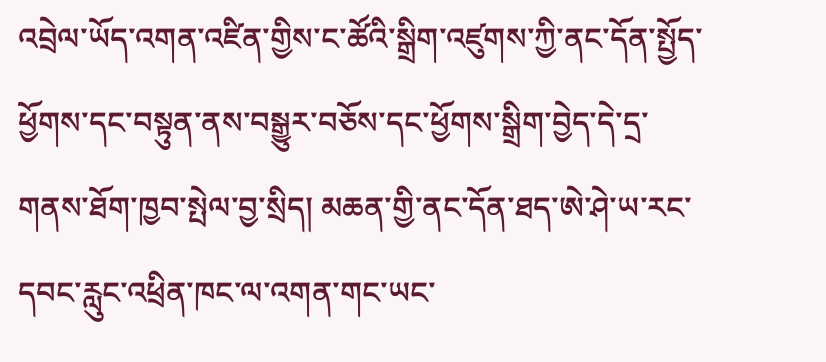འབྲེལ་ཡོད་འགན་འཛིན་གྱིས་ང་ཚོའི་སྒྲིག་འཛུགས་ཀྱི་ནང་དོན་སྤྱོད་ཕྱོགས་དང་བསྟུན་ནས་བསྒྱུར་བཅོས་དང་ཕྱོགས་སྒྲིག་བྱེད་དེ་དྲ་གནས་ཐོག་ཁྱབ་སྤེལ་བྱ་སྲིད། མཆན་གྱི་ནང་དོན་ཐད་ཨེ་ཤེ་ཡ་རང་དབང་རླུང་འཕྲིན་ཁང་ལ་འགན་གང་ཡང་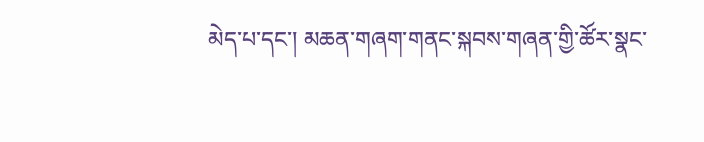མེད་པ་དང་། མཆན་གཞག་གནང་སྐབས་གཞན་གྱི་ཚོར་སྣང་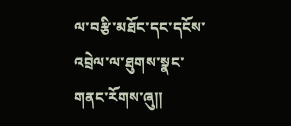ལ་བརྩི་མཐོང་དང་དངོས་འབྲེལ་ལ་ཐུགས་སྣང་གནང་རོགས་ཞུ༎